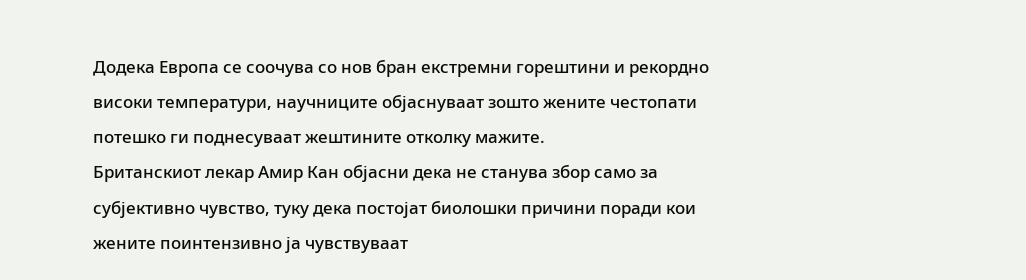Додека Европа се соочува со нов бран екстремни горештини и рекордно високи температури, научниците објаснуваат зошто жените честопати потешко ги поднесуваат жештините отколку мажите.
Британскиот лекар Амир Кан објасни дека не станува збор само за субјективно чувство, туку дека постојат биолошки причини поради кои жените поинтензивно ја чувствуваат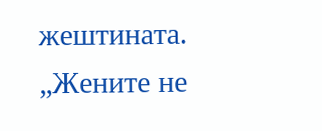жештината.
„Жените не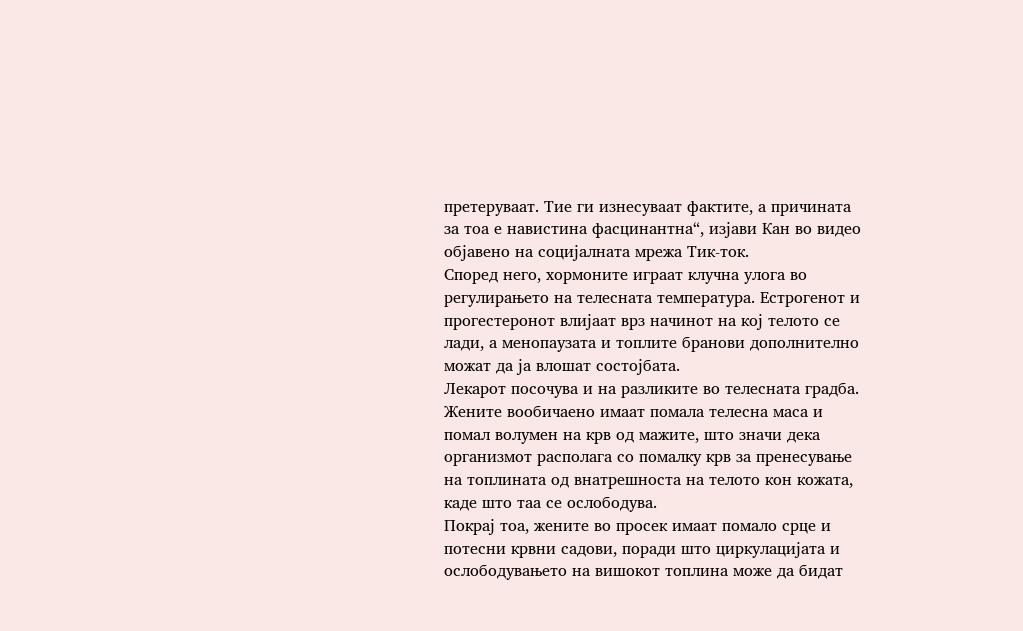претеруваат. Тие ги изнесуваат фактите, а причината за тоа е навистина фасцинантна“, изјави Кан во видео објавено на социјалната мрежа Тик-ток.
Според него, хормоните играат клучна улога во регулирањето на телесната температура. Естрогенот и прогестеронот влијаат врз начинот на кој телото се лади, а менопаузата и топлите бранови дополнително можат да ја влошат состојбата.
Лекарот посочува и на разликите во телесната градба. Жените вообичаено имаат помала телесна маса и помал волумен на крв од мажите, што значи дека организмот располага со помалку крв за пренесување на топлината од внатрешноста на телото кон кожата, каде што таа се ослободува.
Покрај тоа, жените во просек имаат помало срце и потесни крвни садови, поради што циркулацијата и ослободувањето на вишокот топлина може да бидат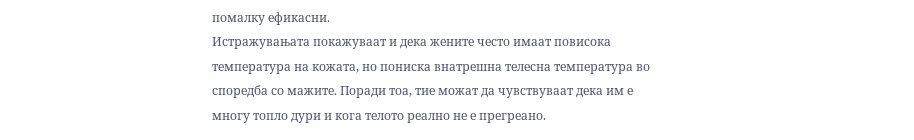помалку ефикасни.
Истражувањата покажуваат и дека жените често имаат повисока температура на кожата, но пониска внатрешна телесна температура во споредба со мажите. Поради тоа, тие можат да чувствуваат дека им е многу топло дури и кога телото реално не е прегреано.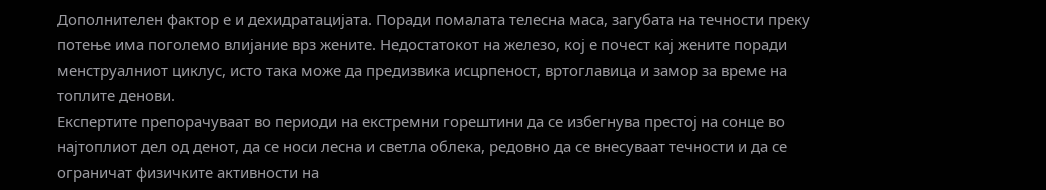Дополнителен фактор е и дехидратацијата. Поради помалата телесна маса, загубата на течности преку потење има поголемо влијание врз жените. Недостатокот на железо, кој е почест кај жените поради менструалниот циклус, исто така може да предизвика исцрпеност, вртоглавица и замор за време на топлите денови.
Експертите препорачуваат во периоди на екстремни горештини да се избегнува престој на сонце во најтоплиот дел од денот, да се носи лесна и светла облека, редовно да се внесуваат течности и да се ограничат физичките активности на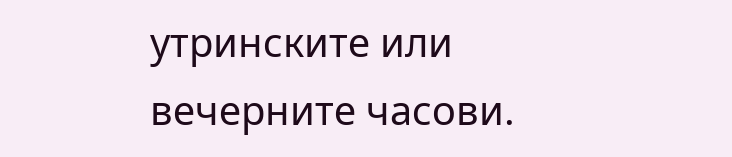утринските или вечерните часови.